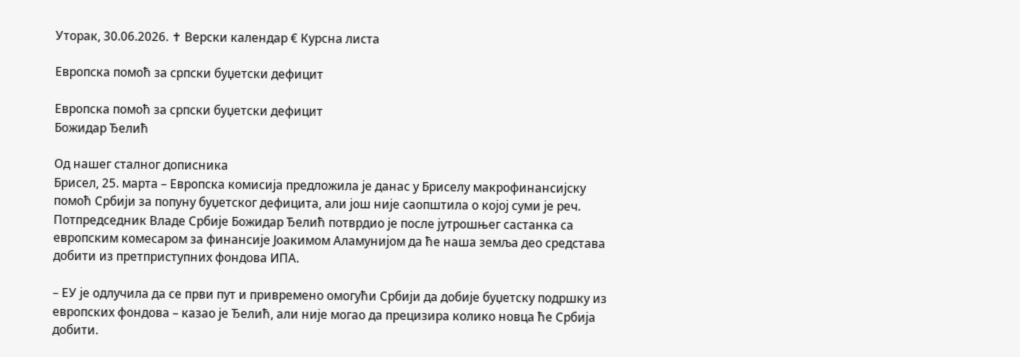Уторак, 30.06.2026. ✝ Верски календар € Курсна листа

Европска помоћ за српски буџетски дефицит

Европска помоћ за српски буџетски дефицит
Божидар Ђелић

Од нашег сталног дописника
Брисел, 25. марта – Европска комисија предложила је данас у Бриселу макрофинансијску помоћ Србији за попуну буџетског дефицита, али још није саопштила о којој суми је реч. Потпредседник Владе Србије Божидар Ђелић потврдио је после јутрошњег састанка са европским комесаром за финансије Јоакимом Аламунијом да ће наша земља део средстава добити из претприступних фондова ИПА.

– ЕУ је одлучила да се први пут и привремено омогући Србији да добије буџетску подршку из европских фондова – казао је Ђелић, али није могао да прецизира колико новца ће Србија добити.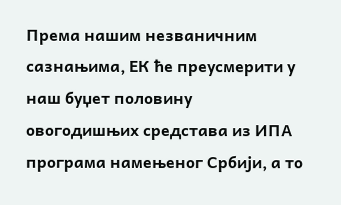Према нашим незваничним сазнањима, ЕК ће преусмерити у наш буџет половину овогодишњих средстава из ИПА програма намењеног Србији, а то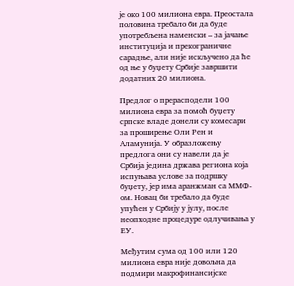је око 100 милиона евра. Преостала половина требало би да буде употребљена наменски – за јачање институција и прекограничне сарадње, али није искључено да ће од ње у буџету Србије завршити додатних 20 милиона.

Предлог о прерасподели 100 милиона евра за помоћ буџету српске владе донели су комесари за проширење Оли Рен и Аламунија. У образложењу предлога они су навели да је Србија једина држава региона која испуњава услове за подршку буџету, јер има аранжман са ММФ-ом. Новац би требало да буде упућен у Србију у јулу, после неопходне процедуре одлучивања у ЕУ.

Међутим сума од 100 или 120 милиона евра није довољна да подмири макрофинансијске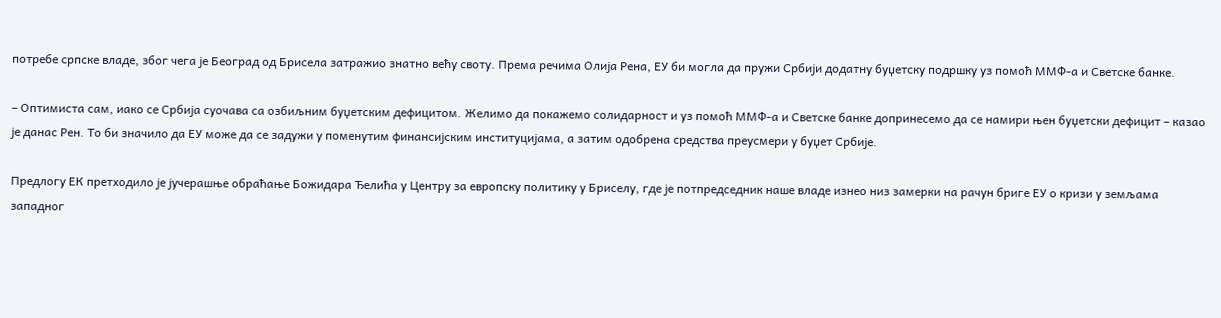потребе српске владе, због чега је Београд од Брисела затражио знатно већу своту. Према речима Олија Рена, ЕУ би могла да пружи Србији додатну буџетску подршку уз помоћ ММФ-а и Светске банке.

– Оптимиста сам, иако се Србија суочава са озбиљним буџетским дефицитом. Желимо да покажемо солидарност и уз помоћ ММФ-а и Светске банке допринесемо да се намири њен буџетски дефицит – казао је данас Рен. То би значило да ЕУ може да се задужи у поменутим финансијским институцијама, а затим одобрена средства преусмери у буџет Србије.

Предлогу ЕК претходило је јучерашње обраћање Божидара Ђелића у Центру за европску политику у Бриселу, где је потпредседник наше владе изнео низ замерки на рачун бриге ЕУ о кризи у земљама западног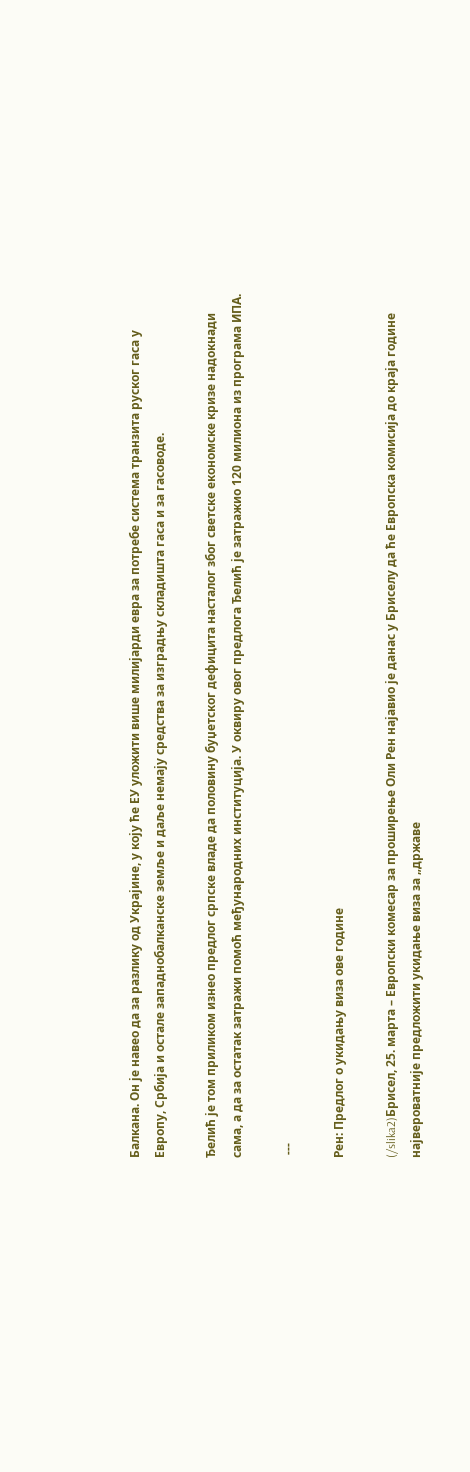Балкана. Он је навео да за разлику од Украјине, у коју ће ЕУ уложити више милијарди евра за потребе система транзита руског гаса у Европу, Србија и остале западнобалканске земље и даље немају средства за изградњу складишта гаса и за гасоводе.

Ђелић је том приликом изнео предлог српске владе да половину буџетског дефицита насталог због светске економске кризе надокнади сама, а да за остатак затражи помоћ међународних институција. У оквиру овог предлога Ђелић је затражио 120 милиона из програма ИПА.

 ---

Рен: Предлог о укидању виза ове године

(/slika2)Брисел, 25. марта – Европски комесар за проширење Оли Рен најавио је данас у Бриселу да ће Европска комисија до краја године највероватније предложити укидање виза за „државе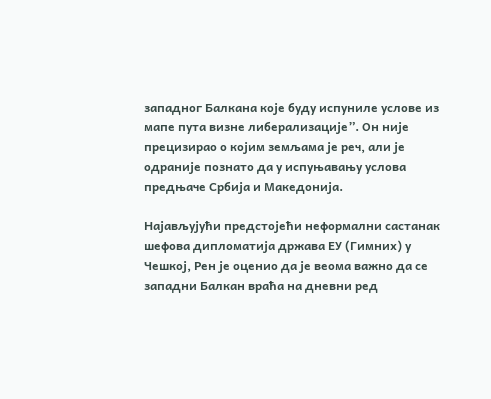западног Балкана које буду испуниле услове из мапе пута визне либерализације”. Он није прецизирао о којим земљама је реч, али је одраније познато да у испуњавању услова предњаче Србија и Македонија.

Најављујући предстојећи неформални састанак шефова дипломатија држава ЕУ (Гимних) у Чешкој, Рен је оценио да је веома важно да се западни Балкан враћа на дневни ред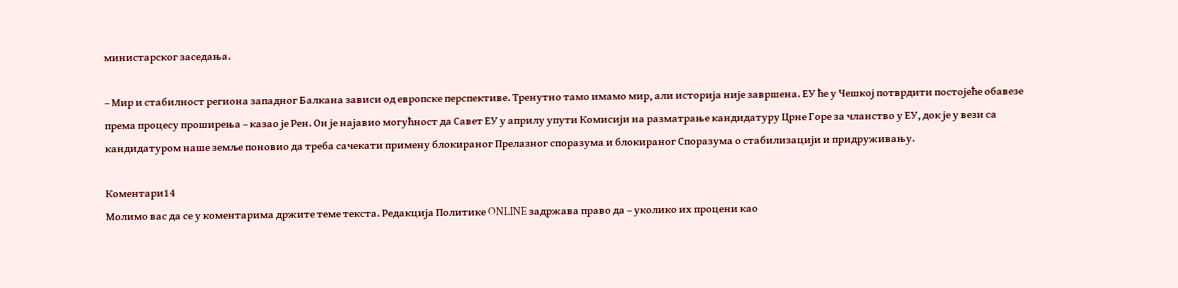министарског заседања.

– Мир и стабилност региона западног Балкана зависи од европске перспективе. Тренутно тамо имамо мир, али историја није завршена. ЕУ ће у Чешкој потврдити постојеће обавезе према процесу проширења – казао је Рен. Он је најавио могућност да Савет ЕУ у априлу упути Комисији на разматрање кандидатуру Црне Горе за чланство у ЕУ, док је у вези са кандидатуром наше земље поновио да треба сачекати примену блокираног Прелазног споразума и блокираног Споразума о стабилизацији и придруживању.

Коментари14
Молимо вас да се у коментарима држите теме текста. Редакција Политике ONLINE задржава право да – уколико их процени као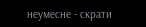неумесне - скрати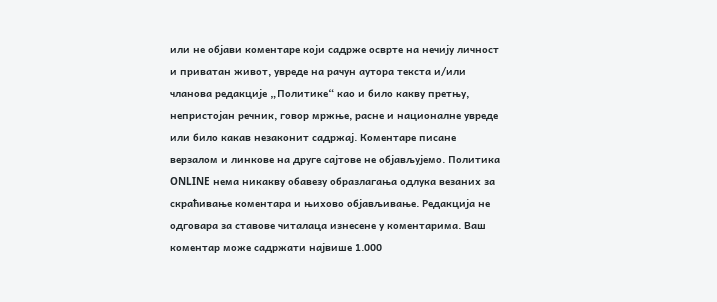или не објави коментаре који садрже осврте на нечију личност и приватан живот, увреде на рачун аутора текста и/или чланова редакције „Политике“ као и било какву претњу, непристојан речник, говор мржње, расне и националне увреде или било какав незаконит садржај. Коментаре писане верзалом и линкове на друге сајтове не објављујемо. Политика ONLINE нема никакву обавезу образлагања одлука везаних за скраћивање коментара и њихово објављивање. Редакција не одговара за ставове читалаца изнесене у коментарима. Ваш коментар може садржати највише 1.000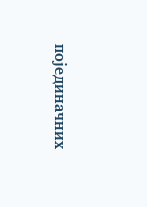појединачних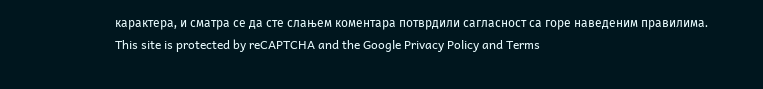карактера, и сматра се да сте слањем коментара потврдили сагласност са горе наведеним правилима.
This site is protected by reCAPTCHA and the Google Privacy Policy and Terms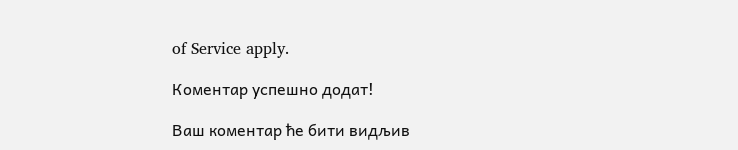of Service apply.

Комeнтар успeшно додат!

Ваш комeнтар ћe бити видљив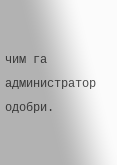чим га администратор одобри.